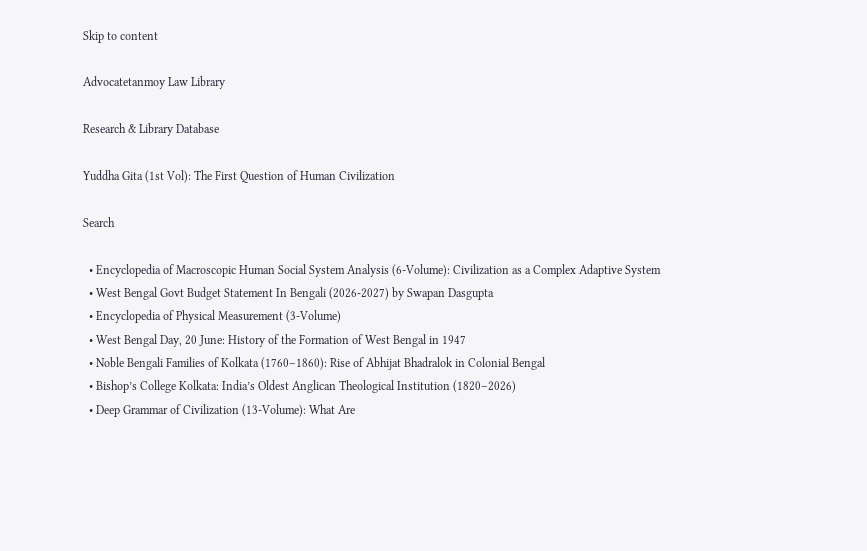Skip to content

Advocatetanmoy Law Library

Research & Library Database

Yuddha Gita (1st Vol): The First Question of Human Civilization

Search

  • Encyclopedia of Macroscopic Human Social System Analysis (6-Volume): Civilization as a Complex Adaptive System
  • West Bengal Govt Budget Statement In Bengali (2026-2027) by Swapan Dasgupta
  • Encyclopedia of Physical Measurement (3-Volume)
  • West Bengal Day, 20 June: History of the Formation of West Bengal in 1947
  • Noble Bengali Families of Kolkata (1760–1860): Rise of Abhijat Bhadralok in Colonial Bengal
  • Bishop’s College Kolkata: India’s Oldest Anglican Theological Institution (1820–2026)
  • Deep Grammar of Civilization (13-Volume): What Are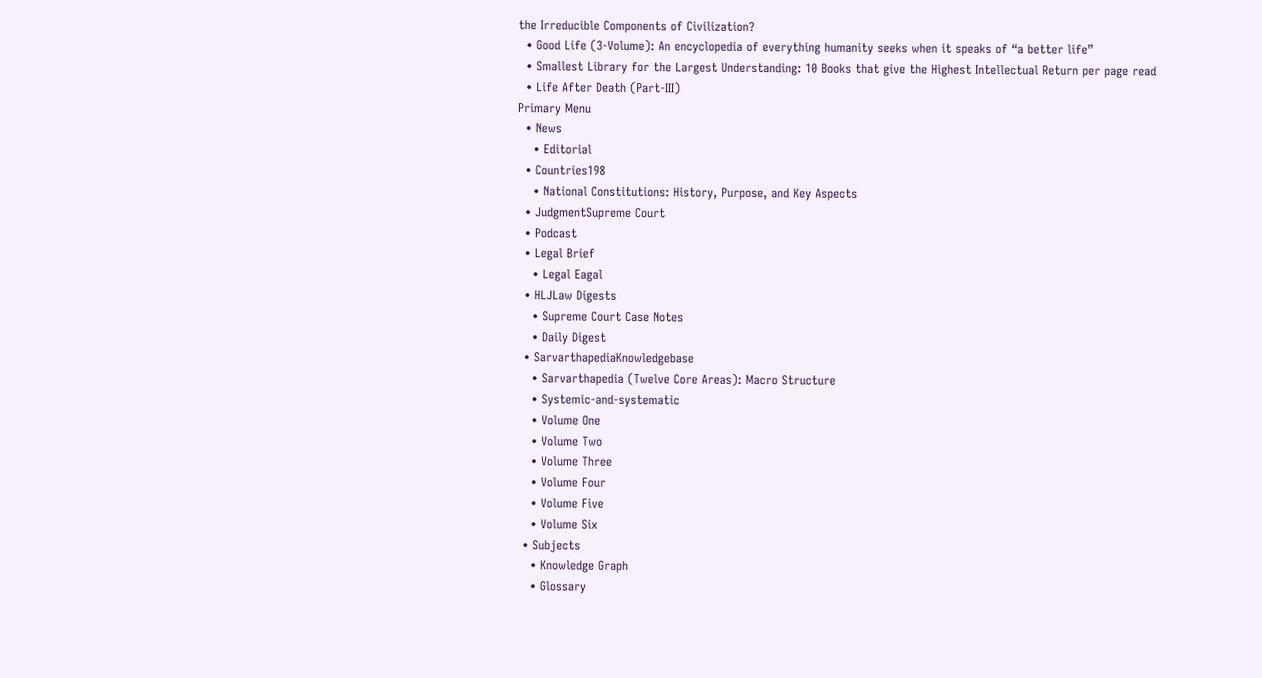the Irreducible Components of Civilization?
  • Good Life (3-Volume): An encyclopedia of everything humanity seeks when it speaks of “a better life”
  • Smallest Library for the Largest Understanding: 10 Books that give the Highest Intellectual Return per page read
  • Life After Death (Part-III)
Primary Menu
  • News
    • Editorial
  • Countries198
    • National Constitutions: History, Purpose, and Key Aspects
  • JudgmentSupreme Court
  • Podcast
  • Legal Brief
    • Legal Eagal
  • HLJLaw Digests
    • Supreme Court Case Notes
    • Daily Digest
  • SarvarthapediaKnowledgebase
    • Sarvarthapedia (Twelve Core Areas): Macro Structure
    • Systemic-and-systematic
    • Volume One
    • Volume Two
    • Volume Three
    • Volume Four
    • Volume Five
    • Volume Six
  • Subjects
    • Knowledge Graph
    • Glossary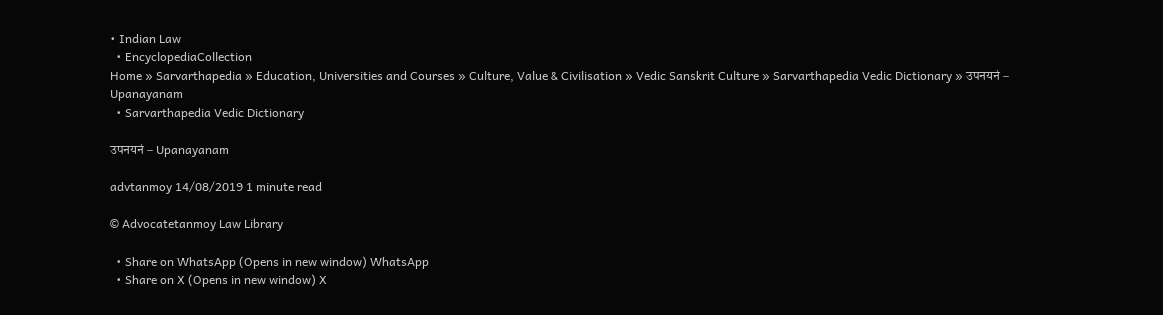• Indian Law
  • EncyclopediaCollection
Home » Sarvarthapedia » Education, Universities and Courses » Culture, Value & Civilisation » Vedic Sanskrit Culture » Sarvarthapedia Vedic Dictionary » उपनयनं – Upanayanam
  • Sarvarthapedia Vedic Dictionary

उपनयनं – Upanayanam

advtanmoy 14/08/2019 1 minute read

© Advocatetanmoy Law Library

  • Share on WhatsApp (Opens in new window) WhatsApp
  • Share on X (Opens in new window) X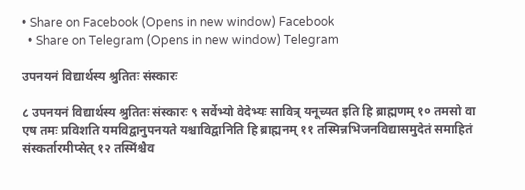• Share on Facebook (Opens in new window) Facebook
  • Share on Telegram (Opens in new window) Telegram

उपनयनं विद्यार्थस्य श्रुतितः संस्कारः

८ उपनयनं विद्यार्थस्य श्रुतितः संस्कारः ९ सर्वेभ्यो वेदेभ्यः सावित्र् यनूच्यत इति हि ब्राह्मणम् १० तमसो वा एष तमः प्रविशति यमविद्वानुपनयते यश्चाविद्वानिति हि ब्राह्मनम् ११ तस्मिन्नभिजनविद्यासमुदेतं समाहितं संस्कर्तारमीप्सेत् १२ तस्मिंश्चैव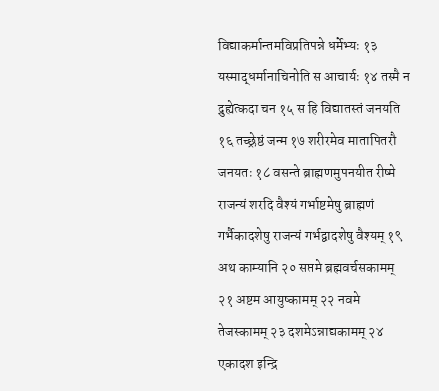विद्याकर्मान्तमविप्रतिपन्ने धर्मेभ्यः १३ यस्माद्धर्मानाचिनोति स आचार्यः १४ तस्मै न द्रुह्येत्कदा चन १५ स हि विद्यातस्तं जनयति १६ तच्छ्रेष्ठं जन्म १७ शरीरमेव मातापितरौ जनयतः १८ वसन्ते ब्राह्मणमुपनयीत रीष्मे राजन्यं शरदि वैश्यं गर्भाष्टमेषु ब्राह्मणं गर्भैकादशेषु राजन्यं गर्भद्वादशेषु वैश्यम् १९ अथ काम्यानि २० सप्तमे ब्रह्मवर्चसकामम् २१ अष्टम आयुष्कामम् २२ नवमे तेजस्कामम् २३ दशमेऽन्नाद्यकामम् २४ एकादश इन्द्रि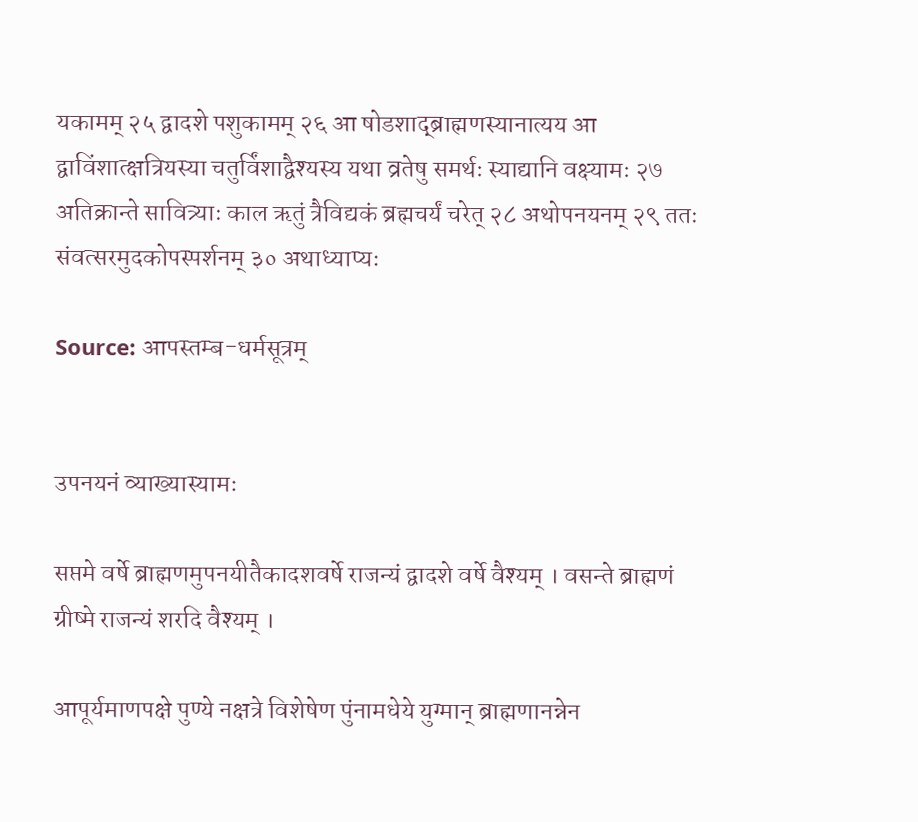यकामम् २५ द्वादशे पशुकामम् २६ आ षोडशाद्ब्राह्मणस्यानात्यय आ द्वाविंशात्क्षत्रियस्या चतुर्विंशाद्वैश्यस्य यथा व्रतेषु समर्थः स्याद्यानि वक्ष्यामः २७ अतिक्रान्ते सावित्र्याः काल ऋतुं त्रैविद्यकं ब्रह्मचर्यं चरेत् २८ अथोपनयनम् २९ ततः संवत्सरमुदकोपस्पर्शनम् ३० अथाध्याप्यः

Source: आपस्तम्ब-धर्मसूत्रम्


उपनयनं व्याख्यास्यामः

सप्तमे वर्षे ब्राह्मणमुपनयीतैकादशवर्षे राजन्यं द्वादशे वर्षे वैश्यम् । वसन्ते ब्राह्मणं ग्रीष्मे राजन्यं शरदि वैश्यम् ।

आपूर्यमाणपक्षे पुण्ये नक्षत्रे विशेषेण पुंनामधेये युग्मान् ब्राह्मणानन्नेन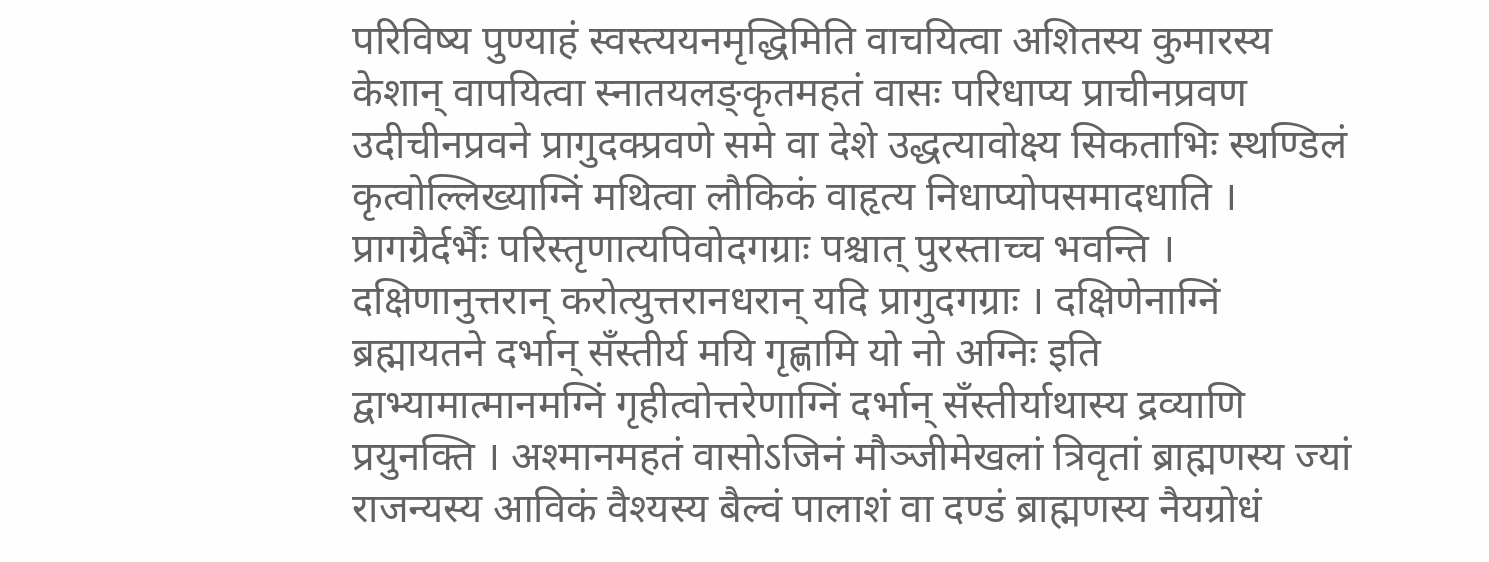परिविष्य पुण्याहं स्वस्त्ययनमृद्धिमिति वाचयित्वा अशितस्य कुमारस्य केशान् वापयित्वा स्नातयलङ्कृतमहतं वासः परिधाप्य प्राचीनप्रवण उदीचीनप्रवने प्रागुदक्प्रवणे समे वा देशे उद्धत्यावोक्ष्य सिकताभिः स्थण्डिलं कृत्वोल्लिख्याग्निं मथित्वा लौकिकं वाहृत्य निधाप्योपसमादधाति । प्रागग्रैर्दर्भैः परिस्तृणात्यपिवोदगग्राः पश्चात् पुरस्ताच्च भवन्ति । दक्षिणानुत्तरान् करोत्युत्तरानधरान् यदि प्रागुदगग्राः । दक्षिणेनाग्निं ब्रह्मायतने दर्भान् सँस्तीर्य मयि गृह्णामि यो नो अग्निः इति द्वाभ्यामात्मानमग्निं गृहीत्वोत्तरेणाग्निं दर्भान् सँस्तीर्याथास्य द्रव्याणि प्रयुनक्ति । अश्मानमहतं वासोऽजिनं मौञ्जीमेखलां त्रिवृतां ब्राह्मणस्य ज्यां राजन्यस्य आविकं वैश्यस्य बैल्वं पालाशं वा दण्डं ब्राह्मणस्य नैयग्रोधं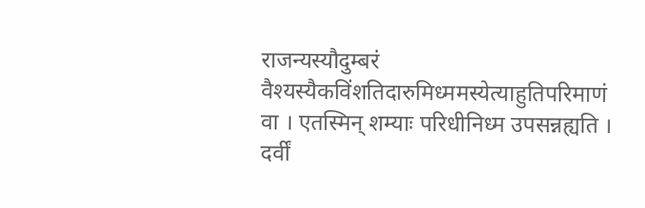राजन्यस्यौदुम्बरं वैश्यस्यैकविंशतिदारुमिध्ममस्येत्याहुतिपरिमाणं वा । एतस्मिन् शम्याः परिधीनिध्म उपसन्नह्यति । दर्वीं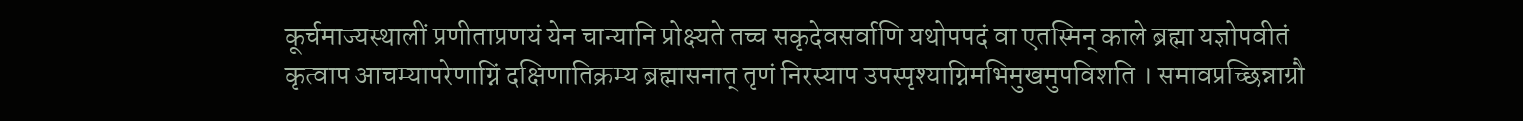कूर्चमाज्यस्थालीं प्रणीताप्रणयं येन चान्यानि प्रोक्ष्यते तच्च सकृदेवसर्वाणि यथोपपदं वा एतस्मिन् काले ब्रह्मा यज्ञोपवीतं कृत्वाप आचम्यापरेणाग्निं दक्षिणातिक्रम्य ब्रह्मासनात् तृणं निरस्याप उपस्पृश्याग्निमभिमुखमुपविशति । समावप्रच्छिन्नाग्रौ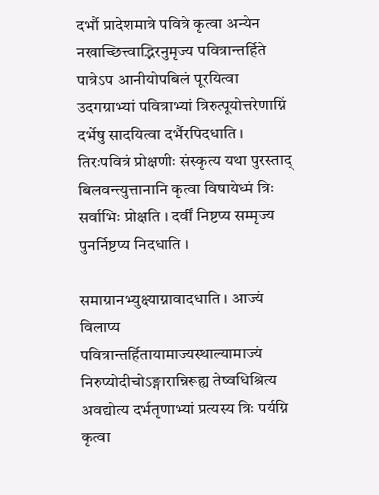दर्भौ प्रादेशमात्रे पवित्रे कृत्वा अन्येन नखाच्छित्त्वाद्भिरनुमृज्य पवित्रान्तर्हिते पात्रेऽप आनीयोपबिलं पूरयित्वा उदगग्राभ्यां पवित्राभ्यां त्रिरुत्पूयोत्तरेणाग्निं दर्भेषु सादयित्वा दर्भैरपिदधाति । तिरःपवित्रं प्रोक्षणीः संस्कृत्य यथा पुरस्ताद् बिलवन्त्युत्तानानि कृत्वा विषायेध्मं त्रिः सर्वाभिः प्रोक्षति । दर्वीं निष्टप्य सम्मृज्य पुनर्निष्टप्य निदधाति ।

समाग्रानभ्युक्ष्याग्नावादधाति । आज्यं विलाप्य पवित्रान्तर्हितायामाज्यस्थाल्यामाज्यं निरुप्योदीचोऽङ्गारान्निरूह्य तेष्वधिश्रित्य अवद्योत्य दर्भतृणाभ्यां प्रत्यस्य त्रिः पर्यग्नि कृत्वा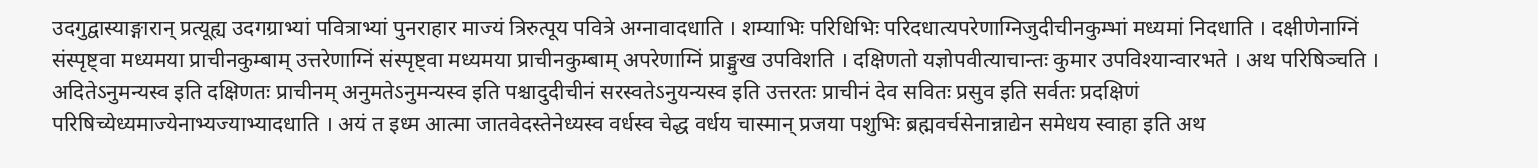उदगुद्वास्याङ्गारान् प्रत्यूह्य उदगग्राभ्यां पवित्राभ्यां पुनराहार माज्यं त्रिरुत्पूय पवित्रे अग्नावादधाति । शम्याभिः परिधिभिः परिदधात्यपरेणाग्निजुदीचीनकुम्भां मध्यमां निदधाति । दक्षीणेनाग्निं संस्पृष्ट्वा मध्यमया प्राचीनकुम्बाम् उत्तरेणाग्निं संस्पृष्ट्वा मध्यमया प्राचीनकुम्बाम् अपरेणाग्निं प्राङ्मुख उपविशति । दक्षिणतो यज्ञोपवीत्याचान्तः कुमार उपविश्यान्वारभते । अथ परिषिञ्चति । अदितेऽनुमन्यस्व इति दक्षिणतः प्राचीनम् अनुमतेऽनुमन्यस्व इति पश्चादुदीचीनं सरस्वतेऽनुयन्यस्व इति उत्तरतः प्राचीनं देव सवितः प्रसुव इति सर्वतः प्रदक्षिणं परिषिच्येध्यमाज्येनाभ्यज्याभ्यादधाति । अयं त इध्म आत्मा जातवेदस्तेनेध्यस्व वर्धस्व चेद्ध वर्धय चास्मान् प्रजया पशुभिः ब्रह्मवर्चसेनान्नाद्येन समेधय स्वाहा इति अथ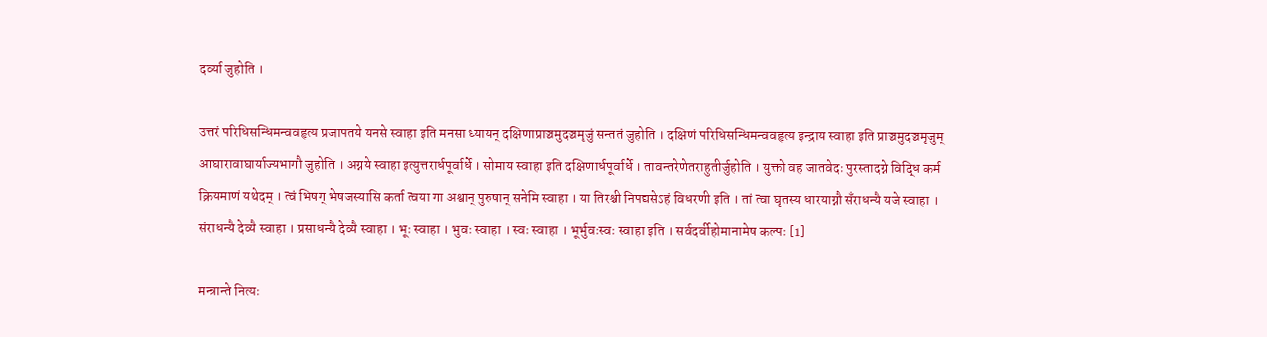दर्व्या जुहोति ।

उत्तरं परिधिसन्धिमन्ववहृत्य प्रजापतये यनसे स्वाहा इति मनसा ध्यायन् दक्षिणाप्राञ्चमुदञ्चमृजुं सन्ततं जुहोति । दक्षिणं परिधिसन्धिमन्ववहृत्य इन्द्राय स्वाहा इति प्राञ्चमुदञ्चमृजुम् आघारावाघार्याज्यभागौ जुहोति । अग्नये स्वाहा इत्युत्तरार्धपूर्वार्धे । सोमाय स्वाहा इति दक्षिणार्धपूर्वार्धे । तावन्तरेणेतराहुतीर्जुहोति । युक्तो वह जातवेदः पुरस्तादग्ने विद्धि कर्म क्रियमाणं यथेदम् । त्वं भिषग् भेषजस्यासि कर्ता त्वया गा अश्वान् पुरुषान् सनेमि स्वाहा । या तिरश्ची निपद्यसेऽहं विधरणी इति । तां त्वा घृतस्य धारयाग्नौ सँराधन्यै यजे स्वाहा । संराधन्यै देव्यै स्वाहा । प्रसाधन्यै देव्यै स्वाहा । भूः स्वाहा । भुवः स्वाहा । स्वः स्वाहा । भूर्भुवःस्वः स्वाहा इति । सर्वदर्वीहोमानामेष कल्पः [1]

मन्त्रान्ते नित्यः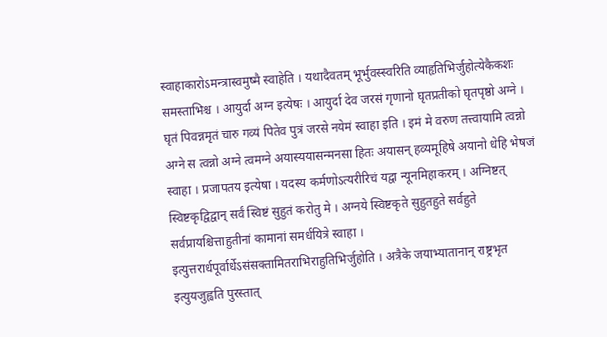स्वाहाकारोऽमन्त्रास्वमुष्मै स्वाहेति । यथादैवतम् भूर्भुवस्स्वरिति व्याहृतिभिर्जुहोत्येकैकशः समस्ताभिश्च । आयुर्दा अग्न इत्येषः । आयुर्दा देव जरसं गृणानो घृतप्रतीको घृतपृष्ठो अग्ने । घृतं पिवन्नमृतं चारु गव्यं पितेव पुत्रं जरसे नयेमं स्वाहा इति । इमं मे वरुण तत्त्वायामि त्वन्नो अग्ने स त्वन्नो अग्ने त्वमग्ने अयास्ययासन्मनसा हितः अयासन् हव्यमूहिषे अयानो धेहि भेषजं स्वाहा । प्रजापतय इत्येषा । यदस्य कर्मणोऽत्यरीरिचं यद्वा न्यूनमिहाकरम् । अग्निष्टत् स्विष्टकृद्विद्वान् सर्वं स्विष्टं सुहुतं करोतु मे । अग्नये स्विष्टकृते सुहुतहुते सर्वहुते सर्वप्रायश्चित्ताहुतीनां कामानां समर्धयित्रे स्वाहा । इत्युत्तरार्धपूर्वार्धेऽसंसक्तामितराभिराहुतिभिर्जुहोति । अत्रैके जयाभ्यातानान् राष्ट्रभृत इत्युयजुह्वति पुरस्तात्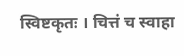स्विष्टकृतः । चित्तं च स्वाहा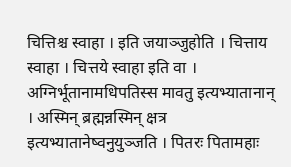चित्तिश्च स्वाहा । इति जयाञ्जुहोति । चित्ताय स्वाहा । चित्तये स्वाहा इति वा । अग्निर्भूतानामधिपतिस्स मावतु इत्यभ्यातानान् । अस्मिन् ब्रह्मन्नस्मिन् क्षत्र इत्यभ्यातानेष्वनुयुञ्जति । पितरः पितामहाः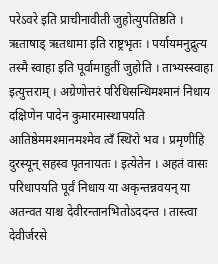परेऽवरे इति प्राचीनावीती जुहोत्युपतिष्ठति । ऋताषाड् ऋतधामा इति राष्ट्रभृतः । पर्यायमनुद्रुत्य तस्मै स्वाहा इति पूर्वामाहुतीं जुहोति । ताभ्यस्स्वाहा इत्युत्तराम् । अग्रेणोत्तरं परिधिसन्धिमश्मानं निधाय दक्षिणेन पादेन कुमारमास्थापयति आतिष्ठेममश्मानमश्मेव त्वँ स्थिरो भव । प्रमृणीहि दुरस्यून् सहस्व पृतनायतः । इत्येतेन । अहतं वासः परिधापयति पूर्वं निधाय या अकृन्तन्नवयन् या अतन्वत याश्च देवीरन्तानभितोऽददन्त । तास्त्वा देवीर्जरसे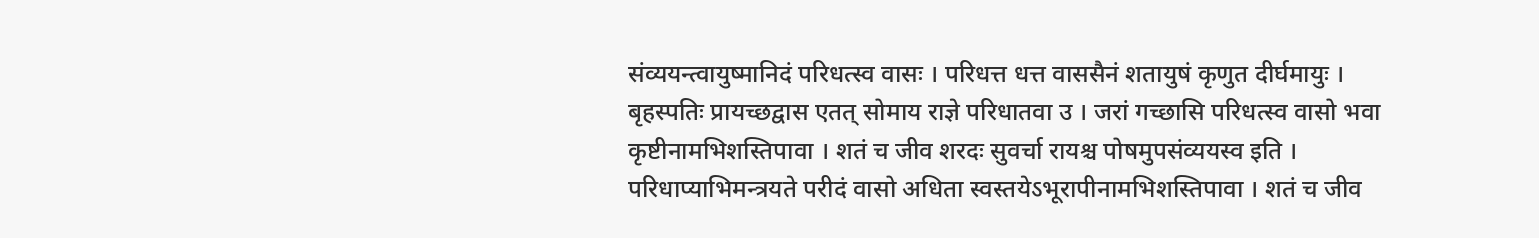संव्ययन्त्वायुष्मानिदं परिधत्स्व वासः । परिधत्त धत्त वाससैनं शतायुषं कृणुत दीर्घमायुः । बृहस्पतिः प्रायच्छद्वास एतत् सोमाय राज्ञे परिधातवा उ । जरां गच्छासि परिधत्स्व वासो भवा कृष्टीनामभिशस्तिपावा । शतं च जीव शरदः सुवर्चा रायश्च पोषमुपसंव्ययस्व इति । परिधाप्याभिमन्त्रयते परीदं वासो अधिता स्वस्तयेऽभूरापीनामभिशस्तिपावा । शतं च जीव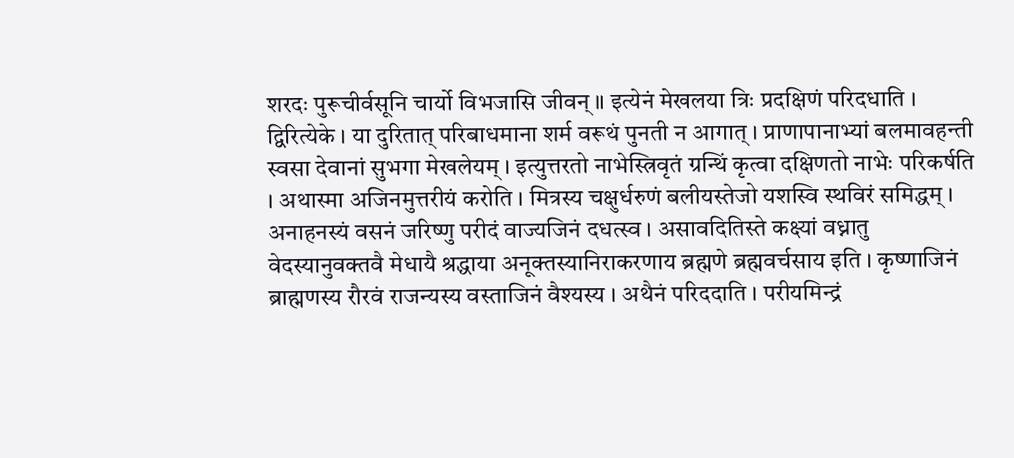शरदः पुरूचीर्वसूनि चार्यो विभजासि जीवन् ॥ इत्येनं मेखलया त्रिः प्रदक्षिणं परिदधाति । द्विरित्येके । या दुरितात् परिबाधमाना शर्म वरूथं पुनती न आगात् । प्राणापानाभ्यां बलमावहन्ती स्वसा देवानां सुभगा मेखलेयम् । इत्युत्तरतो नाभेस्त्रिवृतं ग्रन्थिं कृत्वा दक्षिणतो नाभेः परिकर्षति । अथास्मा अजिनमुत्तरीयं करोति । मित्रस्य चक्षुर्धरुणं बलीयस्तेजो यशस्वि स्थविरं समिद्धम् । अनाहनस्यं वसनं जरिष्णु परीदं वाज्यजिनं दधत्स्व । असावदितिस्ते कक्ष्यां वध्नातु वेदस्यानुवक्तवै मेधायै श्रद्धाया अनूक्तस्यानिराकरणाय ब्रह्मणे ब्रह्मवर्चसाय इति । कृष्णाजिनं ब्राह्मणस्य रौरवं राजन्यस्य वस्ताजिनं वैश्यस्य । अथैनं परिददाति । परीयमिन्द्रं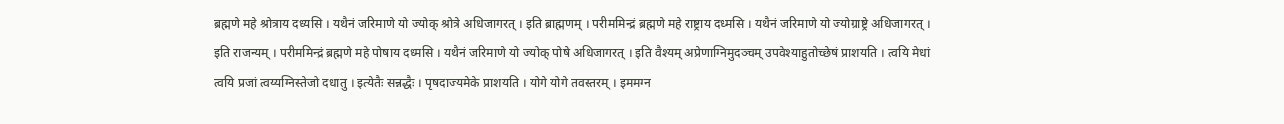ब्रह्मणे महे श्रोत्राय दध्यसि । यथैनं जरिमाणे यो ज्योक् श्रोत्रे अधिजागरत् । इति ब्राह्मणम् । परीममिन्द्रं ब्रह्मणे महे राष्ट्राय दध्मसि । यथैनं जरिमाणे यो ज्योग्राष्ट्रे अधिजागरत् । इति राजन्यम् । परीममिन्द्रं ब्रह्मणे महे पोषाय दध्मसि । यथैनं जरिमाणे यो ज्योक् पोषे अधिजागरत् । इति वैश्यम् अप्रेणाग्निमुदञ्चम् उपवेश्याहुतोच्छेषं प्राशयति । त्वयि मेधां त्वयि प्रजां त्वय्यग्निस्तेजो दधातु । इत्येतैः सन्नद्धैः । पृषदाज्यमेके प्राशयति । योगे योगे तवस्तरम् । इममग्न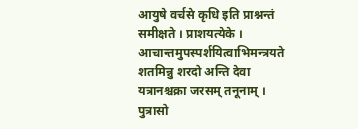आयुषे वर्चसे कृधि इति प्राश्नन्तं समीक्षते । प्राशयत्येके । आचान्तमुपस्पर्शयित्वाभिमन्त्रयते शतमिन्नु शरदो अन्ति देवा यत्रानश्चक्रा जरसम् तनूनाम् । पुत्रासो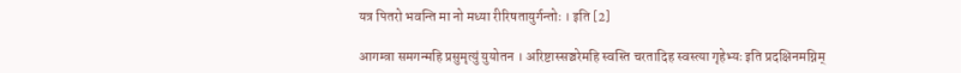यत्र पितरो भवन्ति मा नो मध्या रीरिषतायुर्गन्तोः । इति [2]

आगम्त्रा समगन्महि प्रसुमृत्युं युयोतन । अरिष्टास्सञ्चरेमहि स्वस्ति चरतादिह स्वस्त्या गृहेभ्यः इति प्रदक्षिनमग्निम्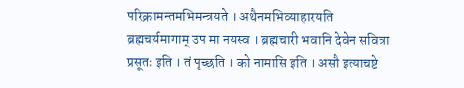परिक्रामन्तमभिमन्त्रयते । अथैनमभिव्याहारयति ब्रह्मचर्यमागाम् उप मा नयस्व । ब्रह्मचारी भवानि देवेन सवित्रा प्रसूतः इति । तं पृच्छति । को नामासि इति । असौ इत्याचष्टे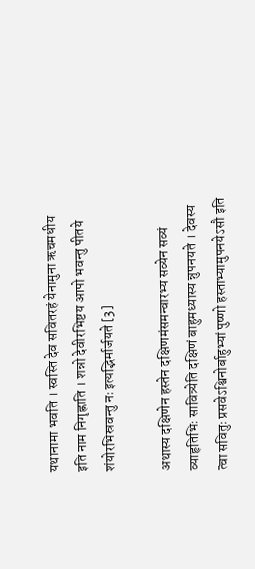यथानामा भवति । स्वस्ति देव सवितरहं येनामुना ऋचमधीय इति नाम निगृह्णाति । शन्नो देवीरभिष्टय आपो भवन्तु पीतये शंयोरभिस्रवन्तु नः इत्यद्भिर्मार्जयते [3]

अथास्य दक्षिणेन हस्तेन दक्षिणमंसमन्वारभ्य सव्येन सव्यं व्याहृतिभिः सावित्र्येति दक्षिणं बाहुमध्यास्य न्नुपनयते । देवस्य त्वा सवितुः प्रसवेऽश्विनोर्बाहुभ्यां पुष्णो हस्ताभ्यामुपनयेऽसौ इति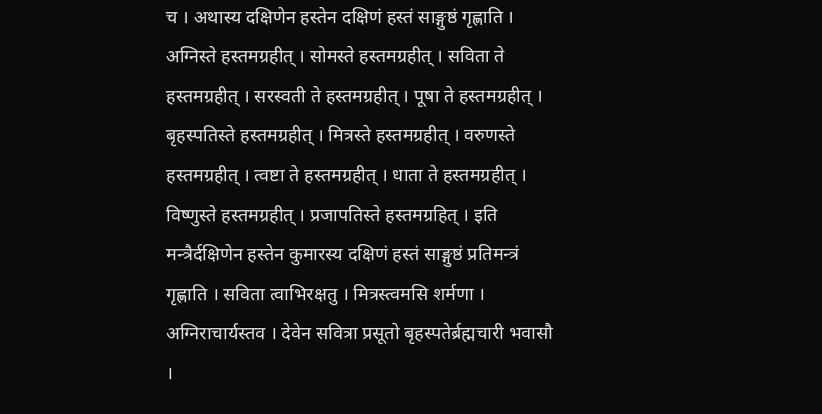च । अथास्य दक्षिणेन हस्तेन दक्षिणं हस्तं साङ्गुष्ठं गृह्णाति । अग्निस्ते हस्तमग्रहीत् । सोमस्ते हस्तमग्रहीत् । सविता ते हस्तमग्रहीत् । सरस्वती ते हस्तमग्रहीत् । पूषा ते हस्तमग्रहीत् । बृहस्पतिस्ते हस्तमग्रहीत् । मित्रस्ते हस्तमग्रहीत् । वरुणस्ते हस्तमग्रहीत् । त्वष्टा ते हस्तमग्रहीत् । धाता ते हस्तमग्रहीत् । विष्णुस्ते हस्तमग्रहीत् । प्रजापतिस्ते हस्तमग्रहित् । इति मन्त्रैर्दक्षिणेन हस्तेन कुमारस्य दक्षिणं हस्तं साङ्गुष्ठं प्रतिमन्त्रं गृह्णाति । सविता त्वाभिरक्षतु । मित्रस्त्वमसि शर्मणा । अग्निराचार्यस्तव । देवेन सवित्रा प्रसूतो बृहस्पतेर्ब्रह्मचारी भवासौ ।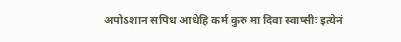अपोऽशान सपिध आधेहि कर्म कुरु मा दिवा स्वाप्सीः इत्येनं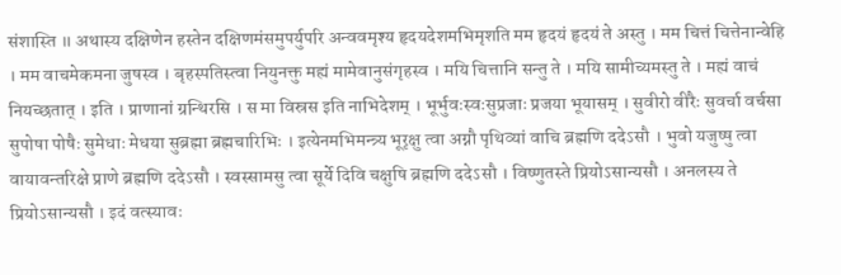संशास्ति ॥ अथास्य दक्षिणेन हस्तेन दक्षिणमंसमुपर्युपरि अन्ववमृश्य हृदयदेशमभिमृशति मम हृदयं हृदयं ते अस्तु । मम चित्तं चित्तेनान्वेहि । मम वाचमेकमना जुषस्व । बृहस्पतिस्त्वा नियुनक्तु मह्यं मामेवानुसंगृहस्व । मयि चित्तानि सन्तु ते । मयि सामीच्यमस्तु ते । मह्यं वाचं नियच्छतात् । इति । प्राणानां ग्रन्थिरसि । स मा विस्रस इति नाभिदेशम् । भूर्भुवःस्वःसुप्रजाः प्रजया भूयासम् । सुवीरो वीरैः सुवर्चा वर्चसा सुपोषा पोषैः सुमेधाः मेधया सुब्रह्मा ब्रह्मचारिभिः । इत्येनमभिमन्त्र्य भूरृक्षु त्वा अग्नौ पृथिव्यां वाचि ब्रह्मणि ददेऽसौ । भुवो यजुष्षु त्वा वायावन्तरिक्षे प्राणे ब्रह्मणि ददेऽसौ । स्वस्सामसु त्वा सूर्ये दिवि चक्षुषि ब्रह्मणि ददेऽसौ । विष्णुतस्ते प्रियोऽसान्यसौ । अनलस्य ते प्रियोऽसान्यसौ । इदं वत्स्यावः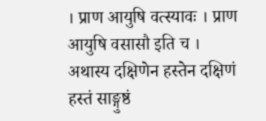। प्राण आयुषि वत्स्यावः । प्राण आयुषि वसासौ इति च । अथास्य दक्षिणेन हस्तेन दक्षिणं हस्तं साङ्गुष्ठं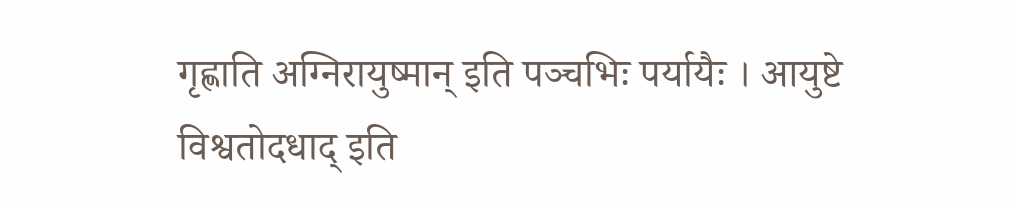गृह्णाति अग्निरायुष्मान् इति पञ्चभिः पर्यायैः । आयुष्टे विश्वतोदधाद् इति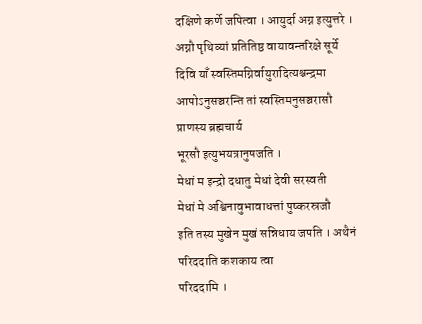दक्षिणे कर्णे जपित्वा । आयुर्दा अग्न इत्युत्तरे । अग्नौ पृथिव्यां प्रतितिष्ठ वायावन्तरिक्षे सूर्ये दिवि याँ स्वस्तिमग्निर्वायुरादित्यश्चन्द्रमा आपोऽनुसञ्चरन्ति तां स्वस्तिमनुसञ्चरासौ प्राणस्य ब्रह्मचार्य
भूरसौ इत्युभयत्रानुषजति ।
मेधां म इन्द्रो दधातु मेधां देवी सरस्वती
मेधां मे अश्विनावुभावाधत्तां पुष्करस्रजौ
इति तस्य मुखेन मुखं सन्निधाय जपति । अथैनं परिददाति कशकाय त्वा
परिददामि ।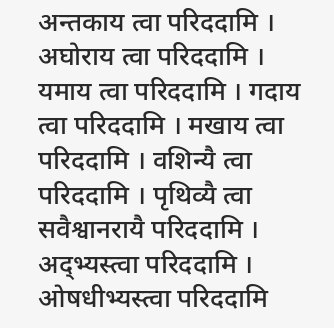अन्तकाय त्वा परिददामि । अघोराय त्वा परिददामि । यमाय त्वा परिददामि । गदाय त्वा परिददामि । मखाय त्वा परिददामि । वशिन्यै त्वा परिददामि । पृथिव्यै त्वा सवैश्वानरायै परिददामि । अद्भ्यस्त्वा परिददामि । ओषधीभ्यस्त्वा परिददामि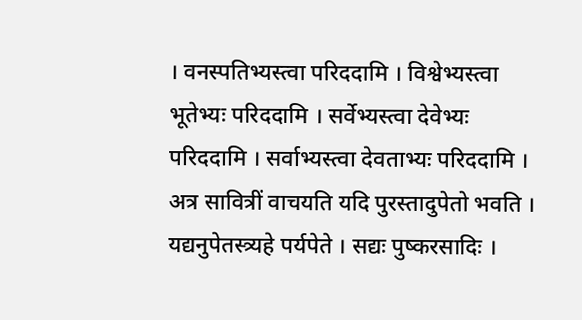। वनस्पतिभ्यस्त्वा परिददामि । विश्वेभ्यस्त्वा भूतेभ्यः परिददामि । सर्वेभ्यस्त्वा देवेभ्यः परिददामि । सर्वाभ्यस्त्वा देवताभ्यः परिददामि । अत्र सावित्रीं वाचयति यदि पुरस्तादुपेतो भवति । यद्यनुपेतस्त्र्यहे पर्यपेते । सद्यः पुष्करसादिः ।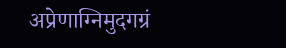अप्रेणाग्निमुदगग्रं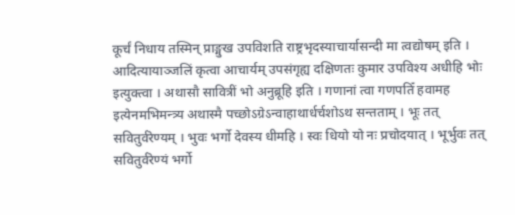कूर्चं निधाय तस्मिन् प्राङ्मुख उपविशति राष्ट्रभृदस्याचार्यासन्दी मा त्वद्योषम् इति । आदित्यायाञ्जलिं कृत्वा आचार्यम् उपसंगृह्य दक्षिणतः कुमार उपविश्य अधीहि भोः इत्युक्त्वा । अथासौ सावित्रीं भो अनुब्रूहि इति । गणानां त्वा गणपतिँ हवामह इत्येनमभिमन्त्र्य अथास्मै पच्छोऽग्रेऽन्वाहाथार्धर्चशोऽथ सन्तताम् । भूः तत् सवितुर्वरेण्यम् । भुवः भर्गो देवस्य धीमहि । स्वः धियो यो नः प्रचोदयात् । भूर्भुवः तत् सवितुर्वरेण्यं भर्गो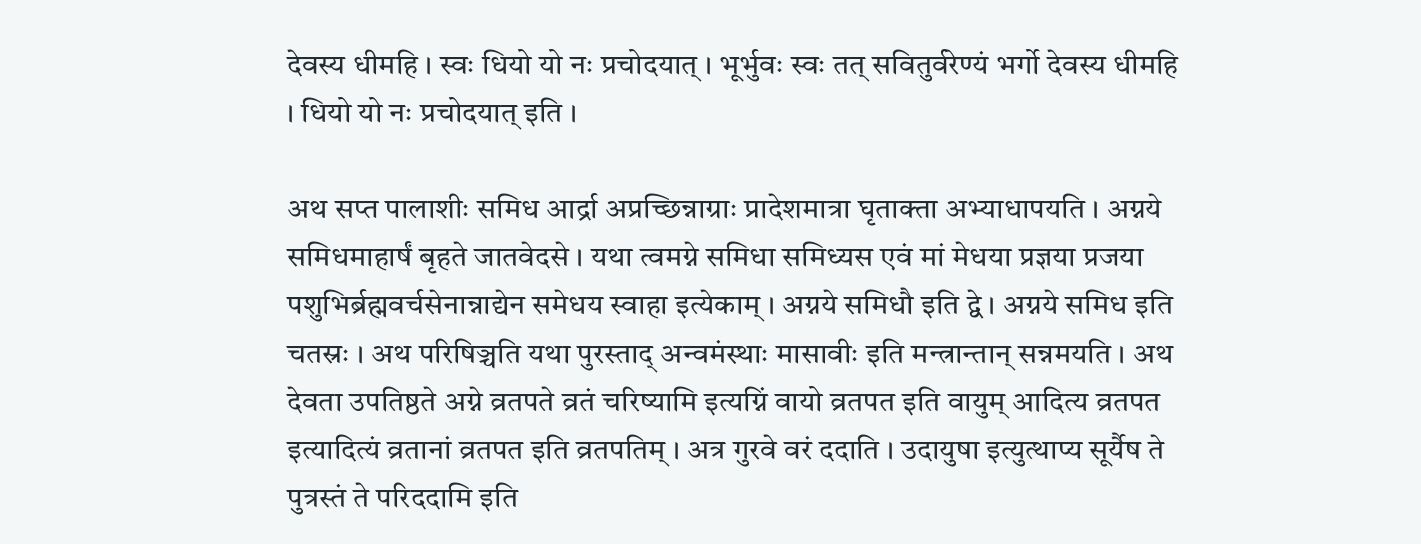देवस्य धीमहि । स्वः धियो यो नः प्रचोदयात् । भूर्भुवः स्वः तत् सवितुर्वरेण्यं भर्गो देवस्य धीमहि । धियो यो नः प्रचोदयात् इति ।

अथ सप्त पालाशीः समिध आर्द्रा अप्रच्छिन्नाग्राः प्रादेशमात्रा घृताक्ता अभ्याधापयति । अग्नये समिधमाहार्षं बृहते जातवेदसे । यथा त्वमग्ने समिधा समिध्यस एवं मां मेधया प्रज्ञया प्रजया पशुभिर्ब्रह्मवर्चसेनान्नाद्येन समेधय स्वाहा इत्येकाम् । अग्नये समिधौ इति द्वे । अग्नये समिध इति चतस्रः । अथ परिषिञ्चति यथा पुरस्ताद् अन्वमंस्थाः मासावीः इति मन्त्रान्तान् सन्नमयति । अथ देवता उपतिष्ठते अग्ने व्रतपते व्रतं चरिष्यामि इत्यग्निं वायो व्रतपत इति वायुम् आदित्य व्रतपत इत्यादित्यं व्रतानां व्रतपत इति व्रतपतिम् । अत्र गुरवे वरं ददाति । उदायुषा इत्युत्थाप्य सूर्यैष ते पुत्रस्तं ते परिददामि इति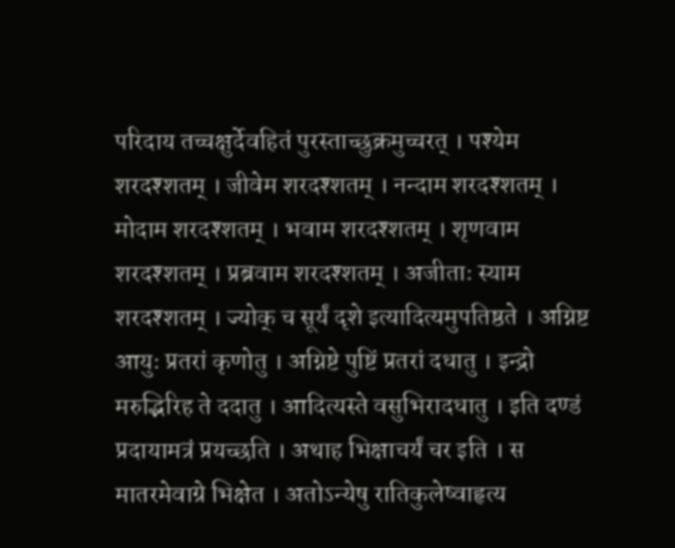परिदाय तच्चक्षुर्देवहितं पुरस्ताच्छुक्रमुच्चरत् । पश्येम शरदश्शतम् । जीवेम शरदश्शतम् । नन्दाम शरदश्शतम् । मोदाम शरदश्शतम् । भवाम शरदश्शतम् । शृणवाम शरदश्शतम् । प्रब्रवाम शरदश्शतम् । अजीताः स्याम शरदश्शतम् । ज्योक् च सूर्यं दृशे इत्यादित्यमुपतिष्ठते । अग्निष्ट आयुः प्रतरां कृणोतु । अग्निष्टे पुष्टिं प्रतरां दधातु । इन्द्रो मरुद्भिरिह ते ददातु । आदित्यस्ते वसुभिरादधातु । इति दण्डं प्रदायामत्रं प्रयच्छति । अथाह भिक्षाचर्यं चर इति । स मातरमेवाग्रे भिक्षेत । अतोऽन्येषु रातिकुलेष्वाहृत्य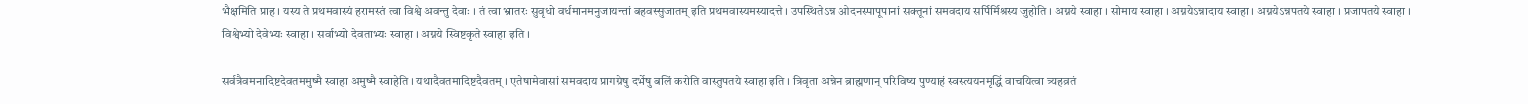भैक्षमिति प्राह । यस्य ते प्रथमवास्यं हरामस्तं त्वा विश्वे अवन्तु देवाः । तं त्वा भ्रातरः सुवृधो वर्धमानमनुजायन्तां बहवस्सुजातम् इति प्रथमवास्यमस्यादत्ते । उपस्थितेऽन्न ओदनस्पापूपानां सक्तूनां समवदाय सर्पिर्मिश्रस्य जुहोति । अग्नये स्वाहा । सोमाय स्वाहा । अग्नयेऽन्नादाय स्वाहा । अग्नयेऽन्नपतये स्वाहा । प्रजापतये स्वाहा । विश्वेभ्यो देवेभ्यः स्वाहा । सर्वाभ्यो देवताभ्यः स्वाहा । अग्नये स्विष्टकृते स्वाहा इति ।

सर्वत्रैवमनादिष्टदेवतममुष्मै स्वाहा अमुष्मै स्वाहेति । यथादैवतमादिष्टदैवतम् । एतेषामेवासां समवदाय प्रागग्रेषु दर्भेषु बलिं करोति वास्तुपतये स्वाहा इति । त्रिवृता अन्नेन ब्राह्मणान् परिविष्य पुण्याहं स्वस्त्ययनमृद्धिं वाचयित्वा त्र्यहव्रतं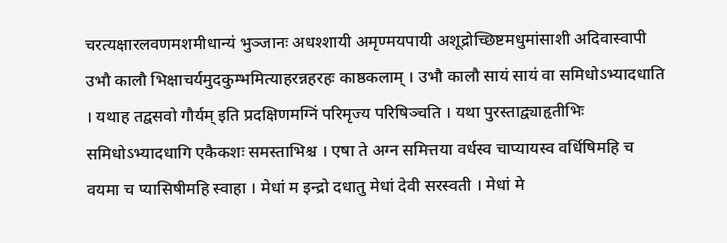चरत्यक्षारलवणमशमीधान्यं भुञ्जानः अधश्शायी अमृण्मयपायी अशूद्रोच्छिष्टमधुमांसाशी अदिवास्वापी उभौ कालौ भिक्षाचर्यमुदकुम्भमित्याहरन्नहरहः काष्ठकलाम् । उभौ कालौ सायं सायं वा समिधोऽभ्यादधाति । यथाह तद्वसवो गौर्यम् इति प्रदक्षिणमग्निं परिमृज्य परिषिञ्चति । यथा पुरस्ताद्व्याहृतीभिः समिधोऽभ्यादधागि एकैकशः समस्ताभिश्च । एषा ते अग्न समित्तया वर्धस्व चाप्यायस्व वर्धिषिमहि च वयमा च प्यासिषीमहि स्वाहा । मेधां म इन्द्रो दधातु मेधां देवी सरस्वती । मेधां मे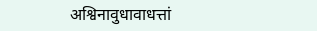अश्विनावुधावाधत्तां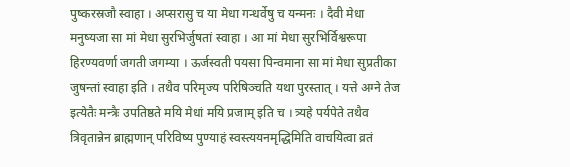पुष्करस्रजौ स्वाहा । अप्सरासु च या मेधा गन्धर्वेषु च यन्मनः । दैवी मेधा मनुष्यजा सा मां मेधा सुरभिर्जुषतां स्वाहा । आ मां मेधा सुरभिर्विश्वरूपा हिरण्यवर्णा जगती जगम्या । ऊर्जस्वती पयसा पिन्वमाना सा मां मेधा सुप्रतीका जुषन्तां स्वाहा इति । तथैव परिमृज्य परिषिञ्चति यथा पुरस्तात् । यत्ते अग्ने तेज इत्येतैः मन्त्रैः उपतिष्ठते मयि मेधां मयि प्रजाम् इति च । त्र्यहे पर्यपेते तथैव त्रिवृतान्नेन ब्राह्मणान् परिविष्य पुण्याहं स्वस्त्ययनमृद्धिमिति वाचयित्वा व्रतं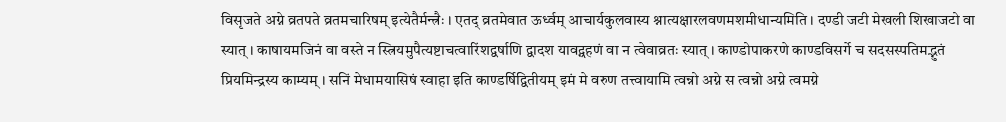विसृजते अग्ने व्रतपते व्रतमचारिषम् इत्येतैर्मन्त्रैः । एतद् व्रतमेवात ऊर्ध्वम् आचार्यकुलवास्य श्नात्यक्षारलवणमशमीधान्यमिति । दण्डी जटी मेखली शिखाजटो वा स्यात् । काषायमजिनं वा वस्ते न स्त्रियमुपैत्यष्टाचत्वारिंशद्वर्षाणि द्वादश यावद्ग्रहणं वा न त्वेवाव्रतः स्यात् । काण्डोपाकरणे काण्डविसर्गे च सदसस्पतिमद्भुतं प्रियमिन्द्रस्य काम्यम् । सनिं मेधामयासिषं स्वाहा इति काण्डर्षिद्वितीयम् इमं मे वरुण तत्त्वायामि त्वन्नो अग्ने स त्वन्नो अग्ने त्वमग्ने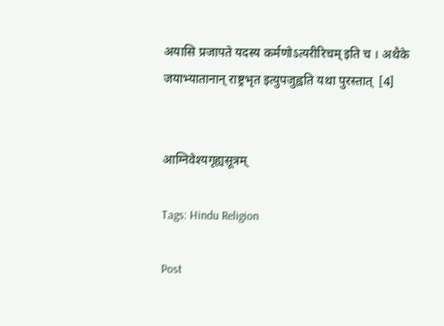अयासि प्रजापते यदस्य कर्मणोऽत्यरीरिचम् इति च । अथैके जयाभ्यातानान् राष्ट्रभृत इत्युपजुह्वति यथा पुरस्तात्  [4]


आग्निवेश्यगृह्यसूत्रम्

Tags: Hindu Religion

Post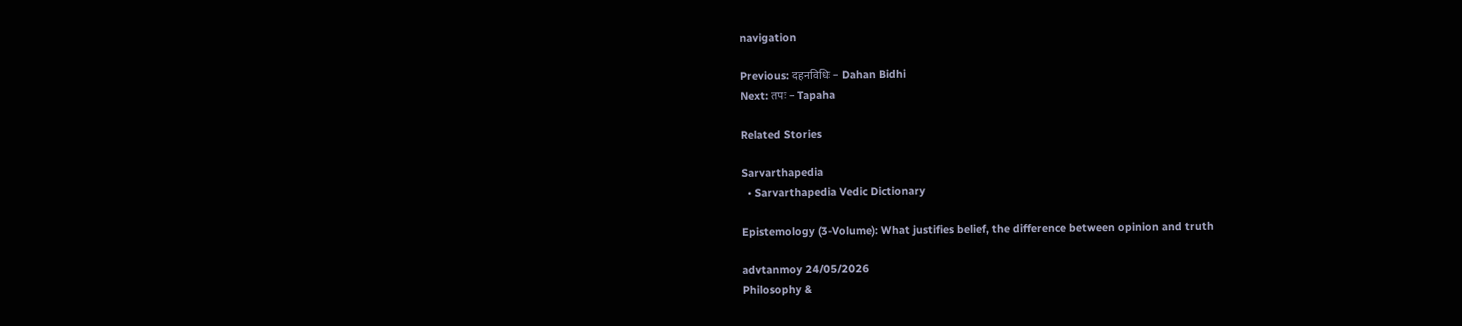navigation

Previous: दहनविधिः – Dahan Bidhi
Next: तपः – Tapaha

Related Stories

Sarvarthapedia
  • Sarvarthapedia Vedic Dictionary

Epistemology (3-Volume): What justifies belief, the difference between opinion and truth

advtanmoy 24/05/2026
Philosophy &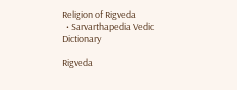Religion of Rigveda
  • Sarvarthapedia Vedic Dictionary

Rigveda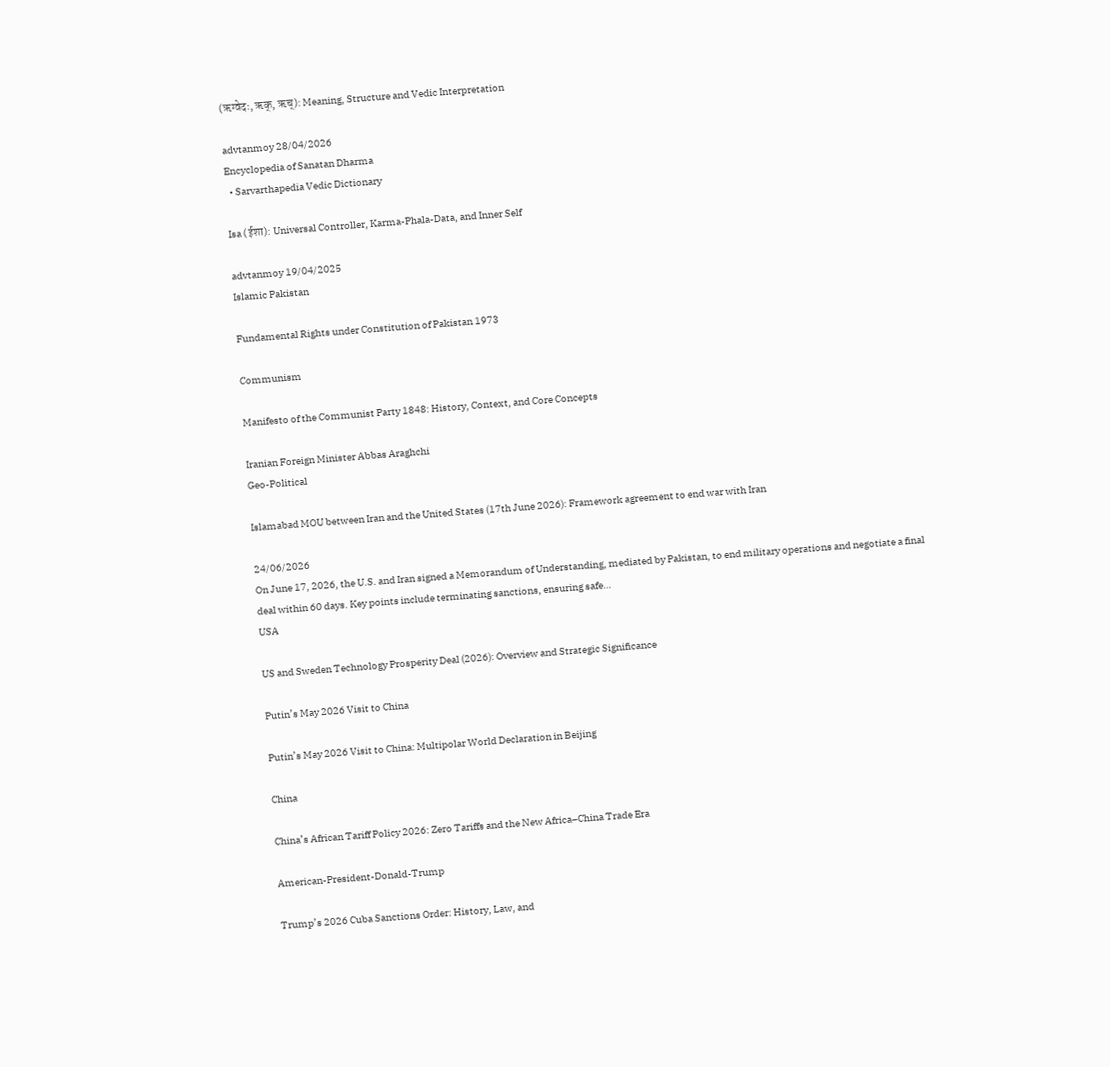(ऋग्वेदः, ऋक्, ऋच्): Meaning, Structure and Vedic Interpretation

advtanmoy 28/04/2026
Encyclopedia of Sanatan Dharma
  • Sarvarthapedia Vedic Dictionary

Isa (ईशा): Universal Controller, Karma-Phala-Data, and Inner Self

advtanmoy 19/04/2025
Islamic Pakistan

Fundamental Rights under Constitution of Pakistan 1973

Communism

Manifesto of the Communist Party 1848: History, Context, and Core Concepts

Iranian Foreign Minister Abbas Araghchi
Geo-Political

Islamabad MOU between Iran and the United States (17th June 2026): Framework agreement to end war with Iran

24/06/2026
On June 17, 2026, the U.S. and Iran signed a Memorandum of Understanding, mediated by Pakistan, to end military operations and negotiate a final deal within 60 days. Key points include terminating sanctions, ensuring safe…
USA

US and Sweden Technology Prosperity Deal (2026): Overview and Strategic Significance

Putin’s May 2026 Visit to China

Putin’s May 2026 Visit to China: Multipolar World Declaration in Beijing

China

China’s African Tariff Policy 2026: Zero Tariffs and the New Africa–China Trade Era

American-President-Donald-Trump

Trump’s 2026 Cuba Sanctions Order: History, Law, and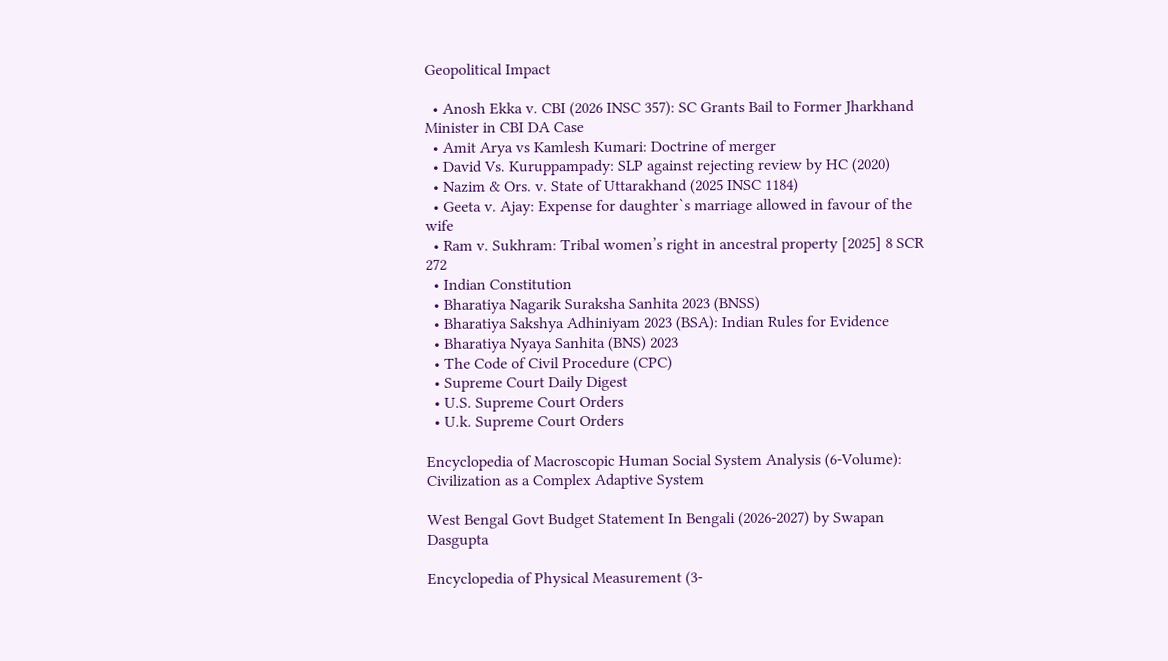Geopolitical Impact

  • Anosh Ekka v. CBI (2026 INSC 357): SC Grants Bail to Former Jharkhand Minister in CBI DA Case
  • Amit Arya vs Kamlesh Kumari: Doctrine of merger
  • David Vs. Kuruppampady: SLP against rejecting review by HC (2020)
  • Nazim & Ors. v. State of Uttarakhand (2025 INSC 1184)
  • Geeta v. Ajay: Expense for daughter`s marriage allowed in favour of the wife
  • Ram v. Sukhram: Tribal women’s right in ancestral property [2025] 8 SCR 272
  • Indian Constitution
  • Bharatiya Nagarik Suraksha Sanhita 2023 (BNSS)
  • Bharatiya Sakshya Adhiniyam 2023 (BSA): Indian Rules for Evidence
  • Bharatiya Nyaya Sanhita (BNS) 2023
  • The Code of Civil Procedure (CPC)
  • Supreme Court Daily Digest
  • U.S. Supreme Court Orders
  • U.k. Supreme Court Orders

Encyclopedia of Macroscopic Human Social System Analysis (6-Volume): Civilization as a Complex Adaptive System

West Bengal Govt Budget Statement In Bengali (2026-2027) by Swapan Dasgupta

Encyclopedia of Physical Measurement (3-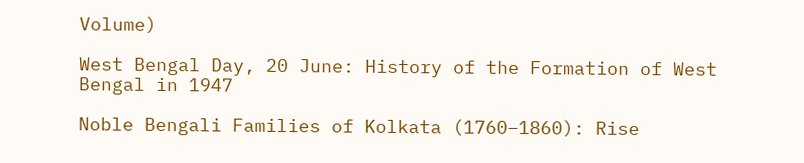Volume)

West Bengal Day, 20 June: History of the Formation of West Bengal in 1947

Noble Bengali Families of Kolkata (1760–1860): Rise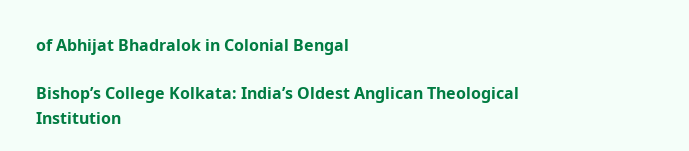of Abhijat Bhadralok in Colonial Bengal

Bishop’s College Kolkata: India’s Oldest Anglican Theological Institution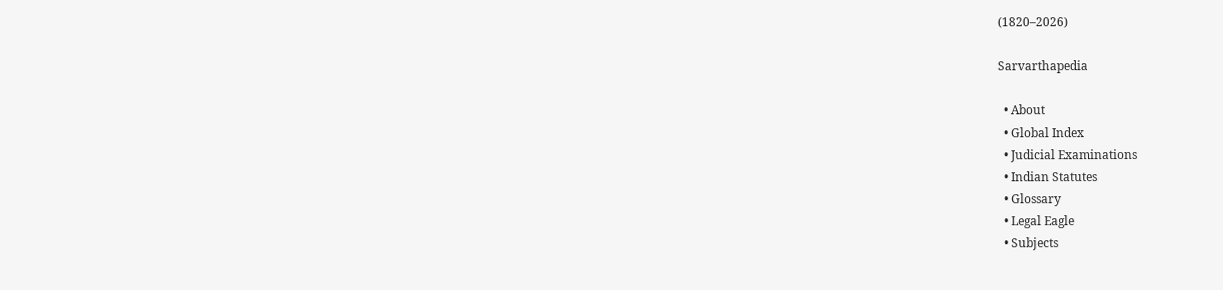(1820–2026)

Sarvarthapedia

  • About
  • Global Index
  • Judicial Examinations
  • Indian Statutes
  • Glossary
  • Legal Eagle
  • Subjects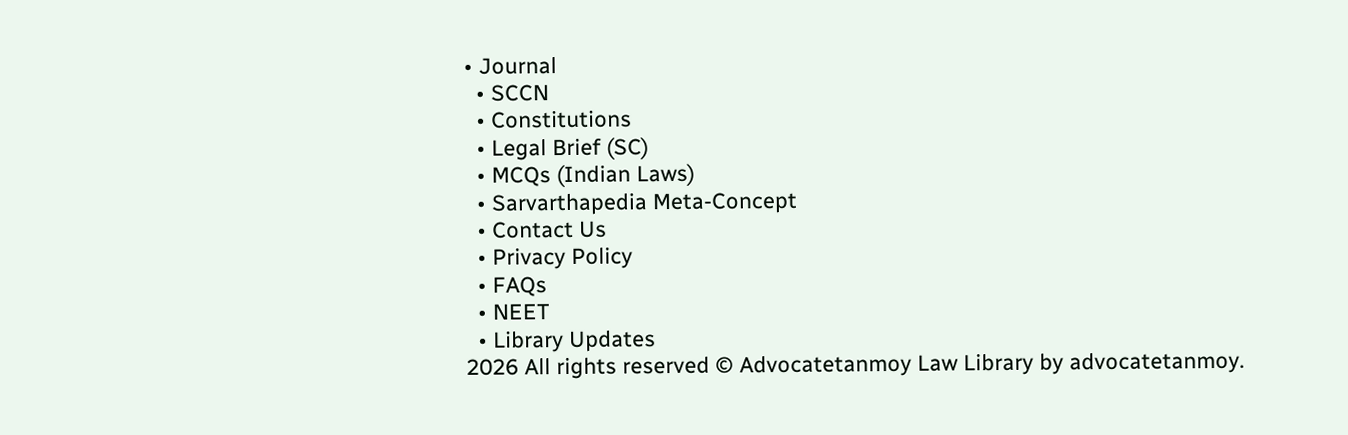• Journal
  • SCCN
  • Constitutions
  • Legal Brief (SC)
  • MCQs (Indian Laws)
  • Sarvarthapedia Meta-Concept
  • Contact Us
  • Privacy Policy
  • FAQs
  • NEET
  • Library Updates
2026 All rights reserved © Advocatetanmoy Law Library by advocatetanmoy.